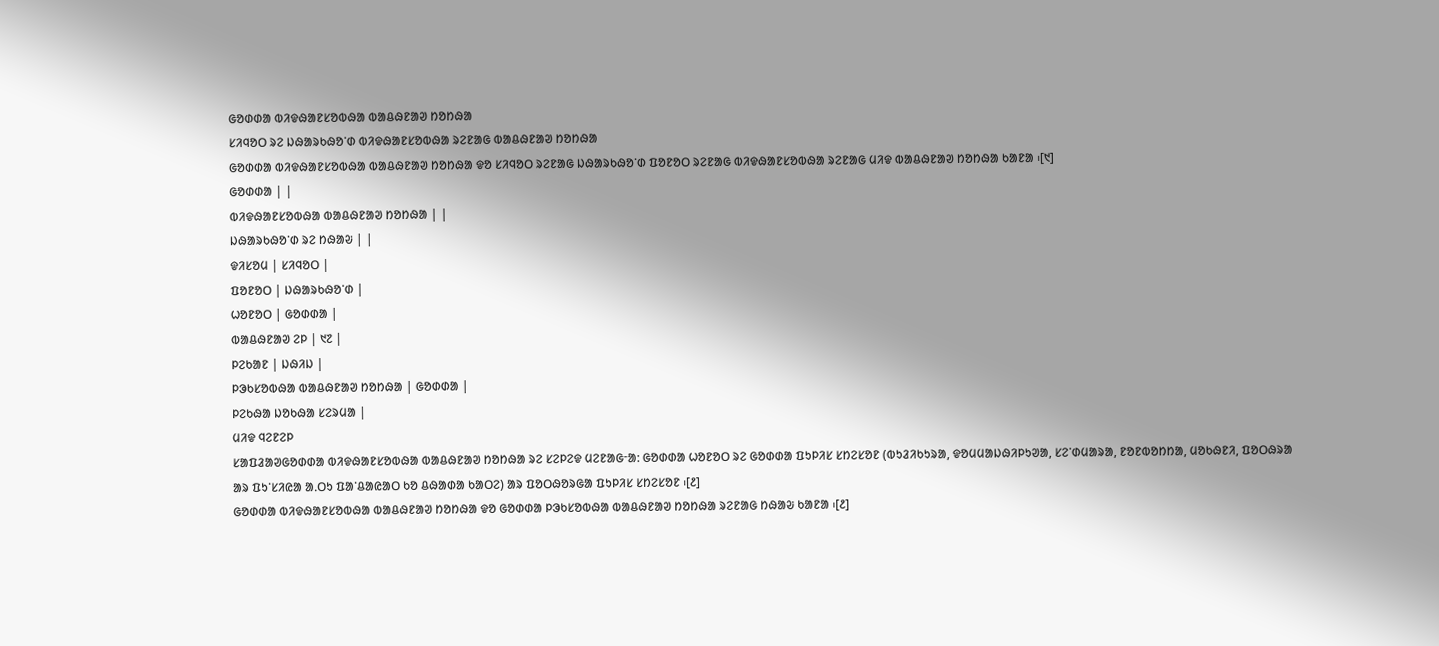ᱜᱚᱰᱰᱟ ᱵᱤᱫᱷᱟᱱᱥᱚᱵᱷᱟ ᱵᱟᱪᱷᱱᱟᱣ ᱴᱚᱴᱷᱟ
ᱥᱤᱧᱚᱛ ᱨᱮ ᱡᱷᱟᱨᱠᱷᱚᱸᱰ ᱵᱤᱫᱷᱟᱱᱥᱚᱵᱷᱟ ᱨᱮᱱᱟᱜ ᱵᱟᱪᱷᱱᱟᱣ ᱴᱚᱴᱷᱟ
ᱜᱚᱰᱰᱟ ᱵᱤᱫᱷᱟᱱᱥᱚᱵᱷᱟ ᱵᱟᱪᱷᱱᱟᱣ ᱴᱚᱴᱷᱟ ᱫᱚ ᱥᱤᱧᱚᱛ ᱨᱮᱱᱟᱜ ᱡᱷᱟᱨᱠᱷᱚᱸᱰ ᱯᱚᱱᱚᱛ ᱨᱮᱱᱟᱜ ᱵᱤᱫᱷᱟᱱᱥᱚᱵᱷᱟ ᱨᱮᱱᱟᱜ ᱢᱤᱫ ᱵᱟᱪᱷᱱᱟᱣ ᱴᱚᱴᱷᱟ ᱠᱟᱱᱟ ᱾[᱑]
ᱜᱚᱰᱰᱟ | |
ᱵᱤᱫᱷᱟᱱᱥᱚᱵᱷᱟ ᱵᱟᱪᱷᱱᱟᱣ ᱴᱚᱴᱷᱟ | |
ᱡᱷᱟᱨᱠᱷᱚᱸᱰ ᱨᱮ ᱴᱷᱟᱶ | |
ᱫᱤᱥᱚᱢ | ᱥᱤᱧᱚᱛ |
ᱯᱚᱱᱚᱛ | ᱡᱷᱟᱨᱠᱷᱚᱸᱰ |
ᱦᱚᱱᱚᱛ | ᱜᱚᱰᱰᱟ |
ᱵᱟᱪᱷᱱᱟᱣ ᱮᱞ | ᱑᱗ |
ᱞᱮᱠᱟᱱ | ᱡᱷᱤᱡ |
ᱞᱳᱠᱥᱚᱵᱷᱟ ᱵᱟᱪᱷᱱᱟᱣ ᱴᱚᱴᱷᱟ | ᱜᱚᱰᱰᱟ |
ᱞᱮᱠᱷᱟ ᱡᱚᱠᱷᱟ ᱥᱮᱨᱢᱟ |
ᱢᱤᱫ ᱧᱮᱱᱮᱞ
ᱥᱟᱯᱲᱟᱣᱜᱚᱰᱰᱟ ᱵᱤᱫᱷᱟᱱᱥᱚᱵᱷᱟ ᱵᱟᱪᱷᱱᱟᱣ ᱴᱚᱴᱷᱟ ᱨᱮ ᱥᱮᱞᱮᱫ ᱢᱮᱱᱟᱜᱼᱟ: ᱜᱚᱰᱰᱟ ᱦᱚᱱᱚᱛ ᱨᱮ ᱜᱚᱰᱰᱟ ᱯᱩᱞᱤᱥ ᱥᱴᱮᱥᱚᱱ (ᱵᱩᱲᱤᱠᱩᱨᱟ, ᱫᱚᱢᱢᱟᱡᱷᱤᱞᱩᱣᱟ, ᱥᱮᱸᱰᱢᱟᱨᱟ, ᱱᱚᱱᱵᱚᱴᱴᱟ, ᱢᱚᱠᱷᱱᱤ, ᱯᱚᱛᱷᱨᱟ ᱟᱨ ᱯᱩᱸᱥᱤᱭᱟ ᱟᱹᱛᱩ ᱯᱟᱸᱪᱟᱭᱟᱛ ᱠᱚ ᱪᱷᱟᱰᱟ ᱠᱟᱛᱮ) ᱟᱨ ᱯᱚᱛᱷᱚᱨᱜᱟ ᱯᱩᱞᱤᱥ ᱥᱴᱮᱥᱚᱱ ᱾[᱒]
ᱜᱚᱰᱰᱟ ᱵᱤᱫᱷᱟᱱᱥᱚᱵᱷᱟ ᱵᱟᱪᱷᱱᱟᱣ ᱴᱚᱴᱷᱟ ᱫᱚ ᱜᱚᱰᱰᱟ ᱞᱳᱠᱥᱚᱵᱷᱟ ᱵᱟᱪᱷᱱᱟᱣ ᱴᱚᱴᱷᱟ ᱨᱮᱱᱟᱜ ᱴᱷᱟᱶ ᱠᱟᱱᱟ ᱾[᱒]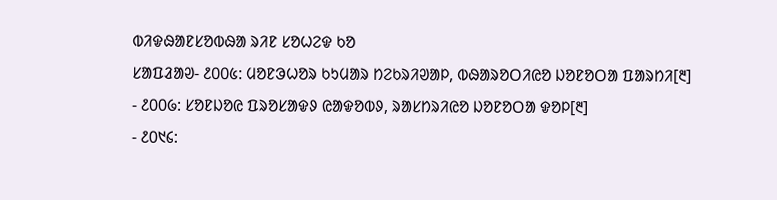ᱵᱤᱫᱷᱟᱱᱥᱚᱵᱷᱟ ᱨᱤᱱ ᱥᱚᱦᱮᱫ ᱠᱚ
ᱥᱟᱯᱲᱟᱣ- ᱒᱐᱐᱕: ᱢᱚᱱᱳᱦᱚᱨ ᱠᱩᱢᱟᱨ ᱴᱮᱠᱨᱤᱣᱟᱞ, ᱵᱷᱟᱨᱚᱛᱤᱭᱚ ᱡᱚᱱᱚᱛᱟ ᱯᱟᱨᱴᱤ[᱓]
- ᱒᱐᱐᱙: ᱥᱚᱱᱡᱚᱭ ᱯᱨᱚᱥᱟᱫᱽ ᱭᱟᱫᱚᱵᱽ, ᱨᱟᱥᱴᱨᱤᱭᱚ ᱡᱚᱱᱚᱛᱟ ᱫᱚᱞ[᱓]
- ᱒᱐᱑᱔: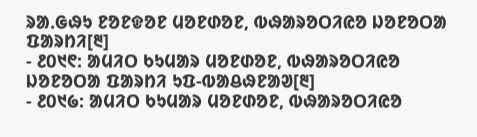ᱨᱟᱹᱜᱷᱩ ᱱᱚᱱᱫᱚᱱ ᱢᱚᱱᱰᱚᱱ, ᱵᱷᱟᱨᱚᱛᱤᱭᱚ ᱡᱚᱱᱚᱛᱟ ᱯᱟᱨᱴᱤ[᱓]
- ᱒᱐᱑᱖: ᱟᱢᱤᱛ ᱠᱩᱢᱟᱨ ᱢᱚᱱᱰᱚᱱ, ᱵᱷᱟᱨᱚᱛᱤᱭᱚ ᱡᱚᱱᱚᱛᱟ ᱯᱟᱨᱴᱤ ᱩᱯ-ᱵᱟᱪᱷᱱᱟᱣ[᱓]
- ᱒᱐᱑᱙: ᱟᱢᱤᱛ ᱠᱩᱢᱟᱨ ᱢᱚᱱᱰᱚᱱ, ᱵᱷᱟᱨᱚᱛᱤᱭᱚ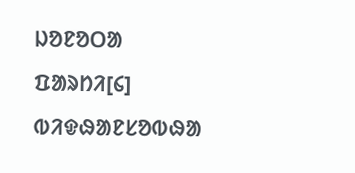ᱡᱚᱱᱚᱛᱟ ᱯᱟᱨᱴᱤ[᱔]
ᱵᱤᱫᱷᱟᱱᱥᱚᱵᱷᱟ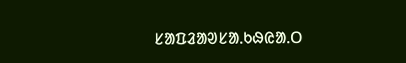ᱥᱟᱯᱲᱟᱣᱥᱟᱹᱠᱷᱭᱟᱹᱛ